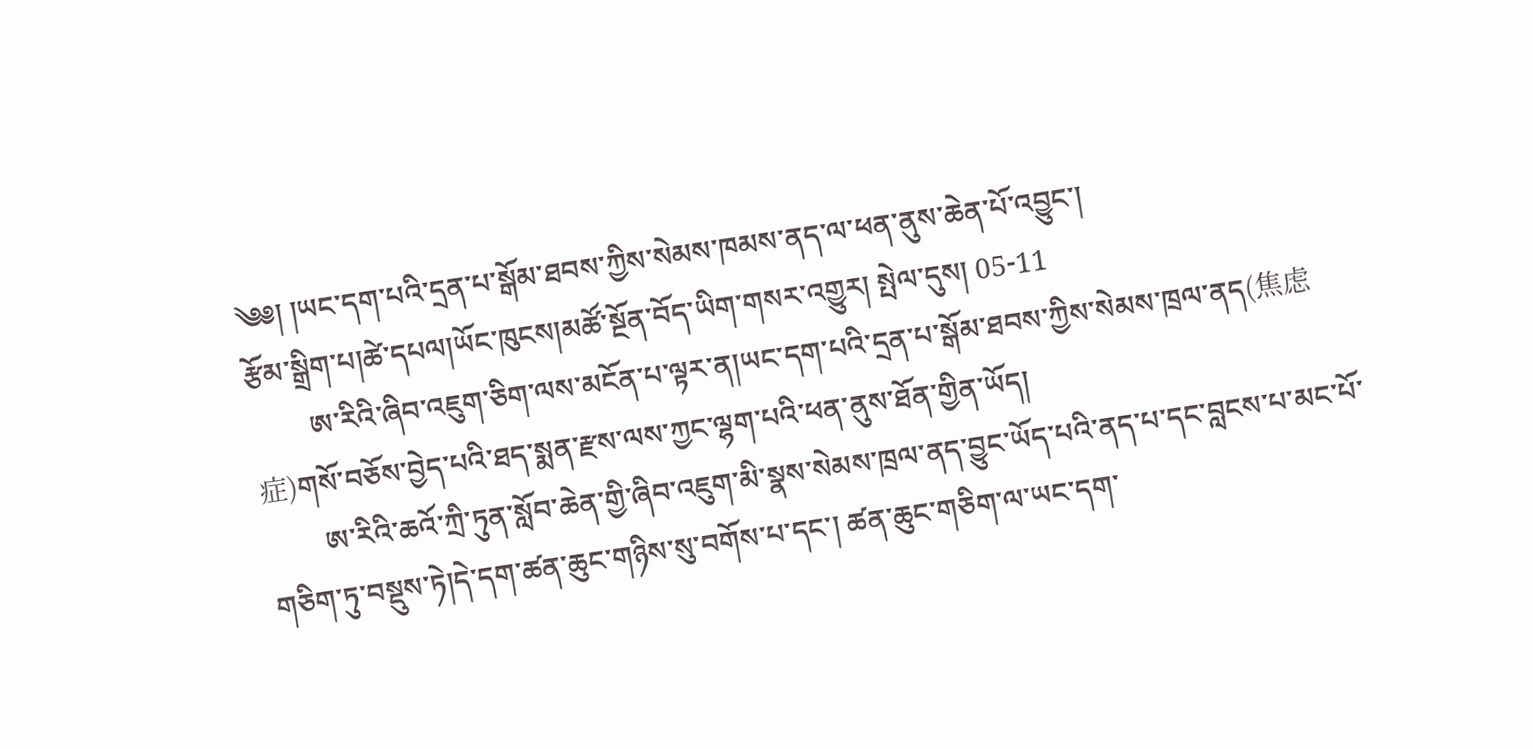༄༅། །ཡང་དག་པའི་དྲན་པ་སྒོམ་ཐབས་ཀྱིས་སེམས་ཁམས་ནད་ལ་ཕན་ནུས་ཆེན་པོ་འབྱུང་།
རྩོམ་སྒྲིག་པ།ཚེ་དཔལ།ཡོང་ཁུངས།མཚོ་སྔོན་བོད་ཡིག་གསར་འགྱུར། སྤེལ་དུས། 05-11
        ཨ་རིའི་ཞིབ་འཇུག་ཅིག་ལས་མངོན་པ་ལྟར་ན།ཡང་དག་པའི་དྲན་པ་སྒོམ་ཐབས་ཀྱིས་སེམས་ཁྲལ་ནད(焦虑症)གསོ་བཅོས་བྱེད་པའི་ཐད་སྨན་རྫས་ལས་ཀྱང་ལྷག་པའི་ཕན་ནུས་ཐོན་གྱིན་ཡོད།
        ཨ་རིའི་ཆའོ་ཀྲི་ཏུན་སློབ་ཆེན་གྱི་ཞིབ་འཇུག་མི་སྣས་སེམས་ཁྲལ་ནད་བྱུང་ཡོད་པའི་ནད་པ་དང་བླངས་པ་མང་པོ་གཅིག་ཏུ་བསྡུས་ཏེ།དེ་དག་ཚན་ཆུང་གཉིས་སུ་བགོས་པ་དང་། ཚན་ཆུང་གཅིག་ལ་ཡང་དག་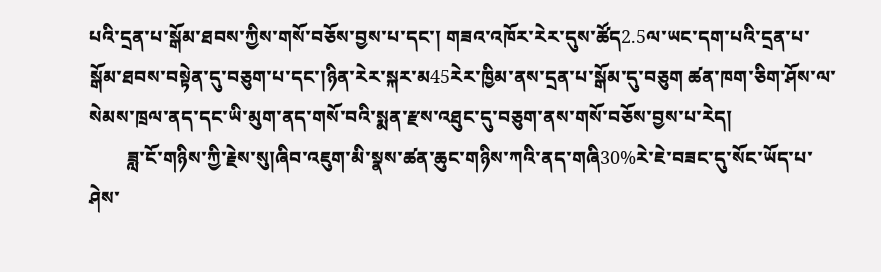པའི་དྲན་པ་སྒོམ་ཐབས་ཀྱིས་གསོ་བཅོས་བྱས་པ་དང་། གཟའ་འཁོར་རེར་དུས་ཚོད2.5ལ་ཡང་དག་པའི་དྲན་པ་སྒོམ་ཐབས་བསྟེན་དུ་བཅུག་པ་དང་།ཉིན་རེར་སྐར་མ45རེར་ཁྱིམ་ནས་དྲན་པ་སྒོམ་དུ་བཅུག ཚན་ཁག་ཅིག་ཤོས་ལ་སེམས་ཁྲལ་ནད་དང་ཡི་མུག་ནད་གསོ་བའི་སྨན་རྫས་འཐུང་དུ་བཅུག་ནས་གསོ་བཅོས་བྱས་པ་རེད།
        ཟླ་ངོ་གཉིས་ཀྱི་རྗེས་སུ།ཞིབ་འཇུག་མི་སྣས་ཚན་ཆུང་གཉིས་ཀའི་ནད་གཞི30%རེ་ཇེ་བཟང་དུ་སོང་ཡོད་པ་ཤེས་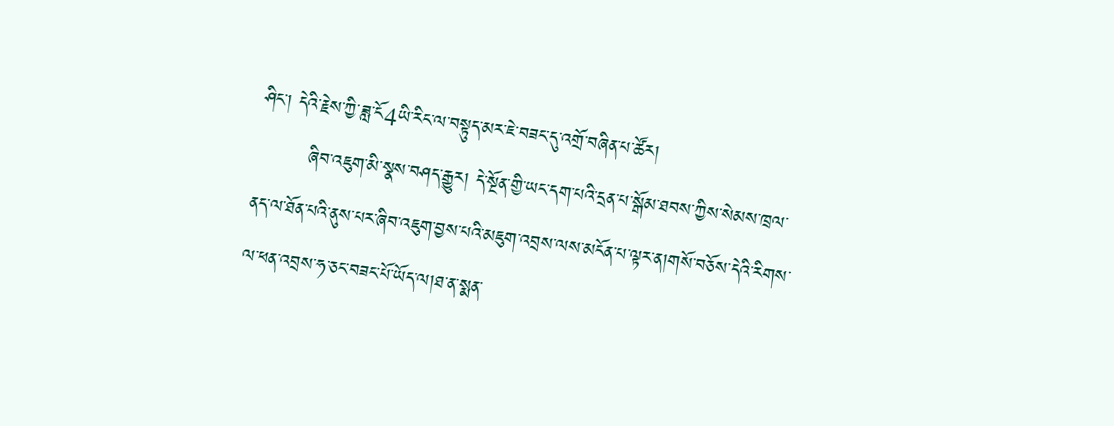ཤིང་། དེའི་རྗེས་ཀྱི་ཟླ་ངོ4ཡི་རིང་ལ་བསྟུད་མར་ཇེ་བཟང་དུ་འགྲོ་བཞིན་པ་ཚོར།
        ཞིབ་འཇུག་མི་སྣས་བཤད་རྒྱུར། དེ་སྔོན་གྱི་ཡང་དག་པའི་དྲན་པ་སྒོམ་ཐབས་ཀྱིས་སེམས་ཁྲལ་ནད་ལ་ཐོན་པའི་ནུས་པར་ཞིབ་འཇུག་བྱས་པའི་མཇུག་འབྲས་ལས་མངོན་པ་ལྟར་ན།གསོ་བཅོས་དེའི་རིགས་ལ་ཕན་འབྲས་ཧ་ཅང་བཟང་པོ་ཡོད་ལ།ཐ་ན་སྨན་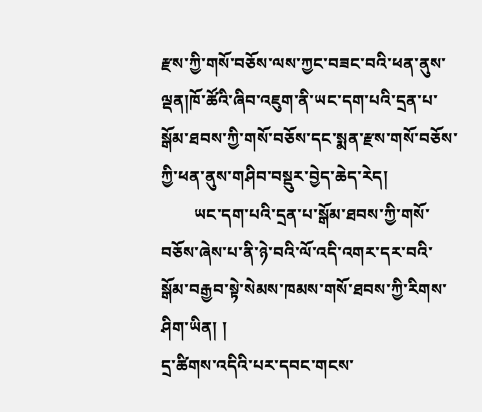རྫས་ཀྱི་གསོ་བཅོས་ལས་ཀྱང་བཟང་བའི་ཕན་ནུས་ལྡན།ཁོ་ཚོའི་ཞིབ་འཇུག་ནི་ཡང་དག་པའི་དྲན་པ་སྒོམ་ཐབས་ཀྱི་གསོ་བཅོས་དང་སྨན་རྫས་གསོ་བཅོས་ཀྱི་ཕན་ནུས་གཤིབ་བསྡུར་བྱེད་ཆེད་རེད།
        ཡང་དག་པའི་དྲན་པ་སྒོམ་ཐབས་ཀྱི་གསོ་བཅོས་ཞེས་པ་ནི་ཉེ་བའི་ལོ་འདི་འགར་དར་བའི་སྒོམ་བརྒྱབ་སྟེ་སེམས་ཁམས་གསོ་ཐབས་ཀྱི་རིགས་ཤིག་ཡིན། །
དྲ་ཚིགས་འདིའི་པར་དབང་གངས་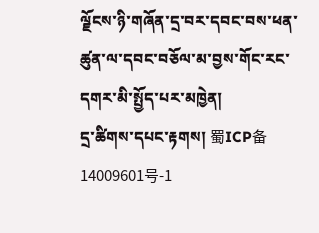ལྗོངས་ཉི་གཞོན་དྲ་བར་དབང་བས་ཕན་ཚུན་ལ་དབང་བཅོལ་མ་བྱས་གོང་རང་དགར་མི་སྤྱོད་པར་མཁྱེན།
དྲ་ཚིགས་དཔང་རྟགས། 蜀ICP备14009601号-1